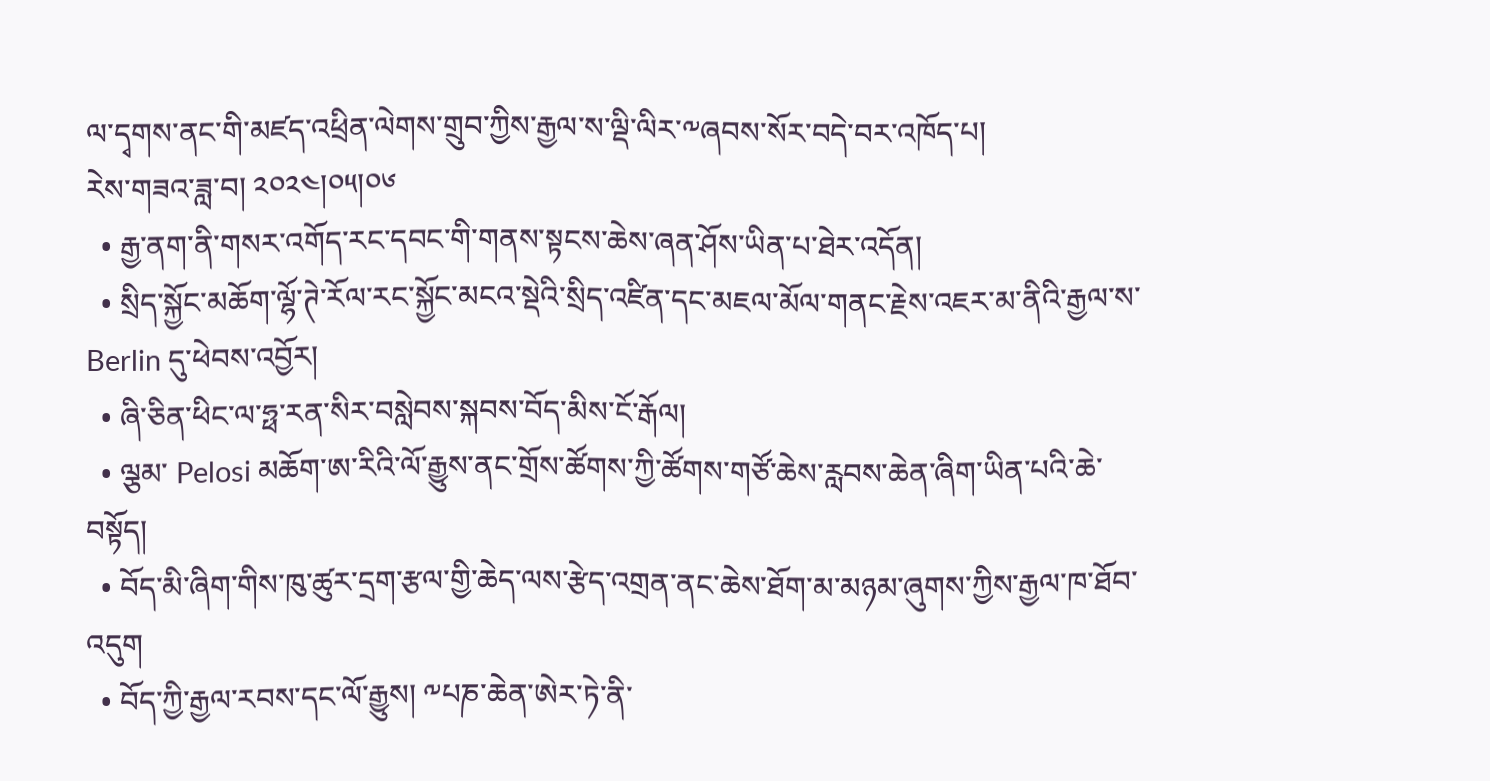ལ་དྭགས་ནང་གི་མཛད་འཕྲིན་ལེགས་གྲུབ་ཀྱིས་རྒྱལ་ས་ལྡི་ལིར་༸ཞབས་སོར་བདེ་བར་འཁོད་པ།
རེས་གཟའ་ཟླ་བ། ༢༠༢༤།༠༥།༠༦
  • རྒྱ་ནག་ནི་གསར་འགོད་རང་དབང་གི་གནས་སྟངས་ཆེས་ཞན་ཤོས་ཡིན་པ་ཐེར་འདོན།
  • སྲིད་སྐྱོང་མཆོག་ལྷོ་ཊེ་རོལ་རང་སྐྱོང་མངའ་སྡེའི་སྲིད་འཛིན་དང་མཇལ་མོལ་གནང་རྗེས་འཇར་མ་ནིའི་རྒྱལ་ས་ Berlin དུ་ཕེབས་འབྱོར།
  • ཞི་ཅིན་ཕིང་ལ་ཧྥ་རན་སིར་བསླེབས་སྐབས་བོད་མིས་ངོ་རྒོལ།
  • ལྕམ་ Pelosi མཆོག་ཨ་རིའི་ལོ་རྒྱུས་ནང་གྲོས་ཚོགས་ཀྱི་ཚོགས་གཙོ་ཆེས་རླབས་ཆེན་ཞིག་ཡིན་པའི་ཆེ་བསྟོད།
  • བོད་མི་ཞིག་གིས་ཁུ་ཚུར་དྲག་རྩལ་གྱི་ཆེད་ལས་རྩེད་འགྲན་ནང་ཆེས་ཐོག་མ་མཉམ་ཞུགས་ཀྱིས་རྒྱལ་ཁ་ཐོབ་འདུག
  • བོད་ཀྱི་རྒྱལ་རབས་དང་ལོ་རྒྱུས། ༸པཎ་ཆེན་ཨེར་ཏེ་ནི་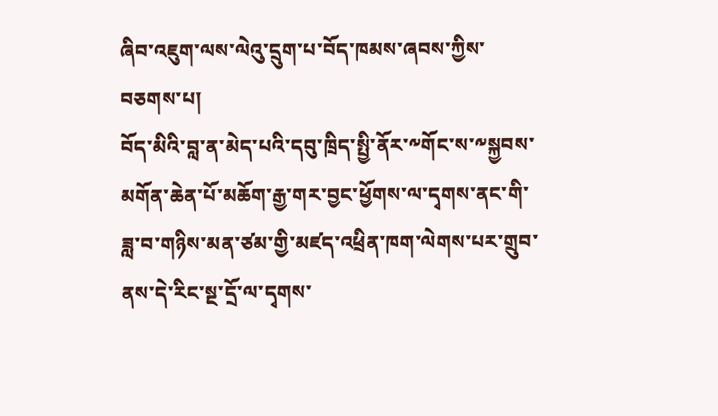ཞིབ་འཇུག་ལས་ལེའུ་དྲུག་པ་བོད་ཁམས་ཞབས་ཀྱིས་བཅགས་པ།
བོད་མིའི་བླ་ན་མེད་པའི་དབུ་ཁྲིད་སྤྱི་ནོར་༸གོང་ས་༸སྐྱབས་མགོན་ཆེན་པོ་མཆོག་རྒྱ་གར་བྱང་ཕྱོགས་ལ་དྭགས་ནང་གི་ཟླ་བ་གཉིས་མན་ཙམ་གྱི་མཛད་འཕྲིན་ཁག་ལེགས་པར་གྲུབ་ནས་དེ་རིང་སྔ་དྲོ་ལ་དྭགས་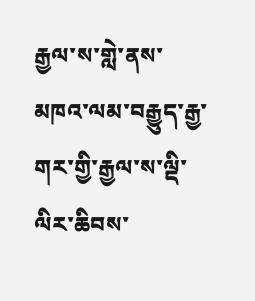རྒྱལ་ས་གླེ་ནས་མཁའ་ལམ་བརྒྱུད་རྒྱ་གར་གྱི་རྒྱལ་ས་ལྡི་ལིར་ཆིབས་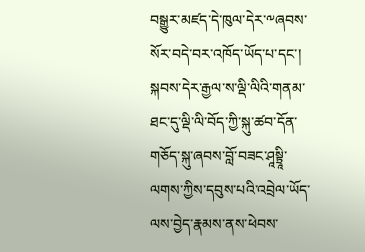བསྒྱུར་མཛད་དེ་ཁུལ་དེར་༸ཞབས་སོར་བདེ་བར་འཁོད་ཡོད་པ་དང་། སྐབས་དེར་རྒྱལ་ས་ལྡི་ལིའི་གནམ་ཐང་དུ་ལྡི་ལི་བོད་ཀྱི་སྐུ་ཚབ་དོན་གཅོད་སྐུ་ཞབས་བློ་བཟང་ཤཱསྟྲཱི་ལགས་ཀྱིས་དབུས་པའི་འབྲེལ་ཡོད་ལས་བྱེད་རྣམས་ནས་ཕེབས་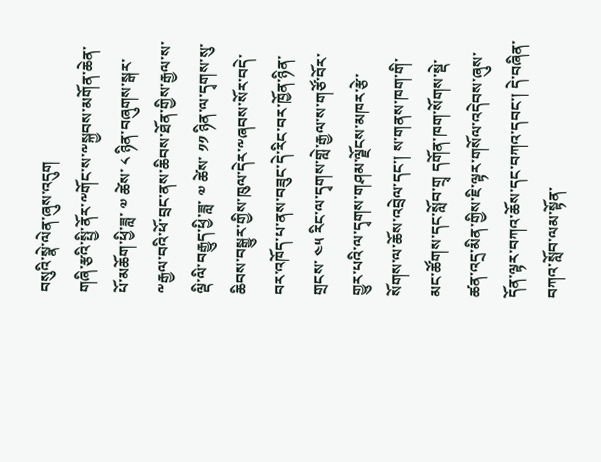བསུའི་སྣེ་ལེན་ཞུས་འདུག
གཞི་རྩའི་སྤྱི་ནོར་༸གོང་ས་༸སྐྱབས་མགོན་ཆེན་པོ་མཆོག་ཕྱི་ཟླ་ ༧ ཚེས་ ༨ ཉིན་བཞུགས་སྒར་༸རྒྱལ་བའི་ཕོ་བྲང་ནས་ཆིབས་ཐོན་གྱིས་རྒྱལ་ས་ལྡི་ལི་བརྒྱུད་ཕྱི་ཟླ་ ༧ ཚེས་ ༡༡ ཉིན་ལ་དྭགས་སུ་ཆིབས་བསྒྱུར་གྱིས་ཁུལ་དེར་༸ཞབས་སོར་བདེ་བར་འཁོད་པ་ནས་བཟུང་དེ་རིང་བར་ཁྱོན་ཉིན་གྲངས་ ༤༥ རིང་ལ་དྭགས་གླེ་རྒྱལ་ས་གཙོ་བོར་གྱུར་པའི་ལ་དྭགས་གཤམ་ལྗོངས་མཁར་རྩེ་སོགས་ལ་ཆོས་འབྲེལ་དང་། ས་གནས་ཁག་གི་མང་ཚོགས་དང་སློབ་གྲྭ དགོན་ཁག་སོགས་སྡེ་ཚན་འདྲ་མིན་གྱིས་ཇི་ལྟར་གསོལ་འདེབས་ཞུས་དོན་ལྟར་བཀའ་ཆོས་དང་བཀའ་དབང་། དེ་བཞིན་བཀའ་སློབ་ལམ་སྟོན་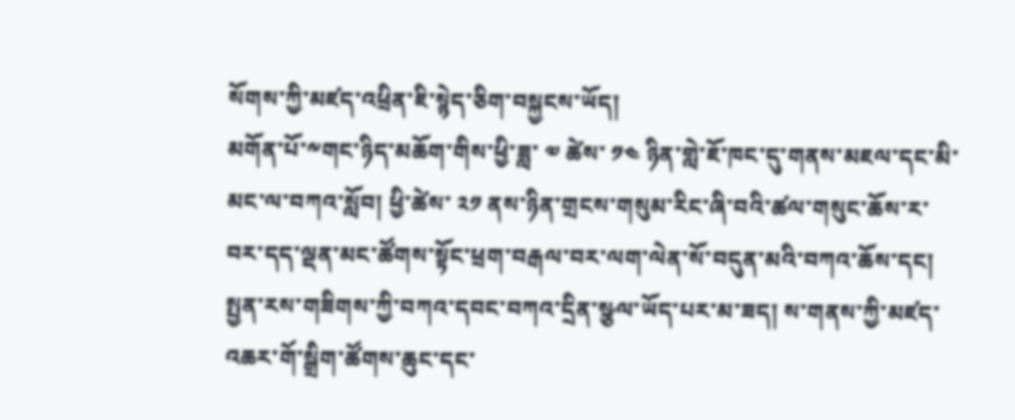སོགས་ཀྱི་མཛད་འཕྲིན་ཇི་སྙེད་ཅིག་བསྐྱངས་ཡོད།
མགོན་པོ་༸གང་ཉིད་མཆོག་གིས་ཕྱི་ཟླ་ ༧ ཚེས་ ༡༤ ཉིན་གླེ་ཇོ་ཁང་དུ་གནས་མཇལ་དང་མི་མང་ལ་བཀའ་སློབ། ཕྱི་ཚེས་ ༢༡ ནས་ཉིན་གྲངས་གསུམ་རིང་ཞི་བའི་ཚལ་གསུང་ཆོས་ར་བར་དད་ལྡན་མང་ཚོགས་སྟོང་ཕྲག་བརྒལ་བར་ལག་ལེན་སོ་བདུན་མའི་བཀའ་ཆོས་དང། སྤྱན་རས་གཟིགས་ཀྱི་བཀའ་དབང་བཀའ་དྲིན་སྩལ་ཡོད་པར་མ་ཟད། ས་གནས་ཀྱི་མཛད་འཆར་གོ་སྒྲིག་ཚོགས་ཆུང་དང་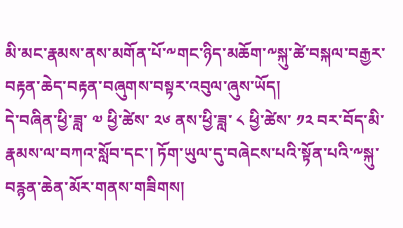མི་མང་རྣམས་ནས་མགོན་པོ་༸གང་ཉིད་མཆོག་༸སྐུ་ཚེ་བསྐལ་བརྒྱར་བརྟན་ཆེད་བརྟན་བཞུགས་བསྟར་འབུལ་ཞུས་ཡོད།
དེ་བཞིན་ཕྱི་ཟླ་ ༧ ཕྱི་ཚེས་ ༢༦ ནས་ཕྱི་ཟླ་ ༨ ཕྱི་ཚེས་ ༡༢ བར་བོད་མི་རྣམས་ལ་བཀའ་སློབ་དང་། ཏོག་ཡུལ་དུ་བཞེངས་པའི་སྟོན་པའི་༸སྐུ་བརྙན་ཆེན་མོར་གནས་གཟིགས།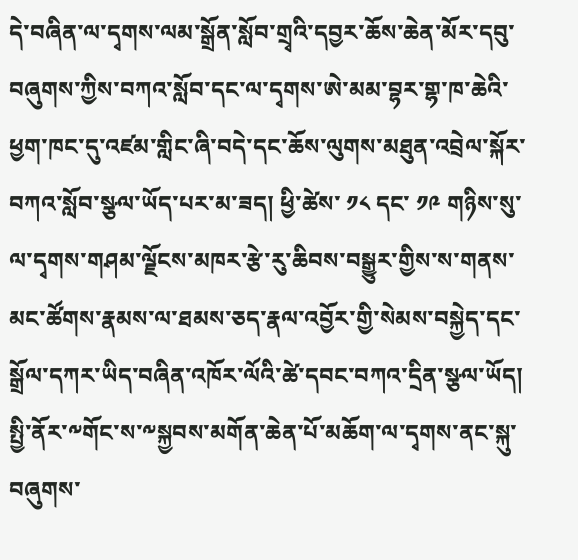དེ་བཞིན་ལ་དྭགས་ལམ་སྒྲོན་སློབ་གྲྭའི་དབྱར་ཆོས་ཆེན་མོར་དབུ་བཞུགས་ཀྱིས་བཀའ་སློབ་དང་ལ་དྭགས་ཨེ་མམ་བྷར་གྷ་ཁ་ཆེའི་ཕྱག་ཁང་དུ་འཛམ་གླིང་ཞི་བདེ་དང་ཆོས་ལུགས་མཐུན་འབྲེལ་སྐོར་བཀའ་སློབ་སྩལ་ཡོད་པར་མ་ཟད། ཕྱི་ཚེས་ ༡༨ དང་ ༡༩ གཉིས་སུ་ལ་དྭགས་གཤམ་ལྗོངས་མཁར་རྩེ་རུ་ཆིབས་བསྒྱུར་གྱིས་ས་གནས་མང་ཚོགས་རྣམས་ལ་ཐམས་ཅད་རྣལ་འབྱོར་གྱི་སེམས་བསྐྱེད་དང་སྒྲོལ་དཀར་ཡིད་བཞིན་འཁོར་ལོའི་ཚེ་དབང་བཀའ་དྲིན་སྩལ་ཡོད།
སྤྱི་ནོར་༸གོང་ས་༸སྐྱབས་མགོན་ཆེན་པོ་མཆོག་ལ་དྭགས་ནང་སྐུ་བཞུགས་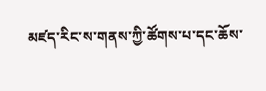མཛད་རིང་ས་གནས་ཀྱི་ཚོགས་པ་དང་ཆོས་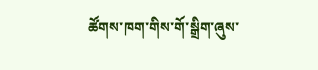ཚོགས་ཁག་གིས་གོ་སྒྲིག་ཞུས་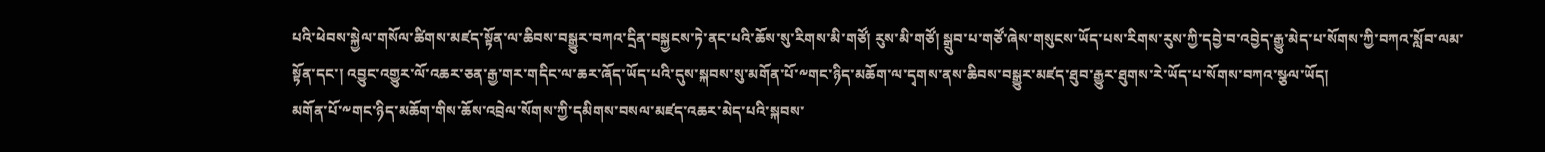པའི་ཕེབས་སྐྱེལ་གསོལ་ཚིགས་མཛད་སྟོན་ལ་ཆིབས་བསྒྱུར་བཀའ་དྲིན་བསྐྱངས་ཏེ་ནང་པའི་ཆོས་སུ་རིགས་མི་གཙོ། རུས་མི་གཙོ། སྒྲུབ་པ་གཙོ་ཞེས་གསུངས་ཡོད་པས་རིགས་རུས་ཀྱི་དབྱེ་བ་འབྱེད་རྒྱུ་མེད་པ་སོགས་ཀྱི་བཀའ་སློབ་ལམ་སྟོན་དང་། འབྱུང་འགྱུར་ལོ་འཆར་ཅན་རྒྱ་གར་གདིང་ལ་ཆར་ཞོད་ཡོད་པའི་དུས་སྐབས་སུ་མགོན་པོ་༸གང་ཉིད་མཆོག་ལ་དྭགས་ནས་ཆིབས་བསྒྱུར་མཛད་ཐུབ་རྒྱུར་ཐུགས་རེ་ཡོད་པ་སོགས་བཀའ་སྩལ་ཡོད།
མགོན་པོ་༸གང་ཉིད་མཆོག་གིས་ཆོས་འབྲེལ་སོགས་ཀྱི་དམིགས་བསལ་མཛད་འཆར་མེད་པའི་སྐབས་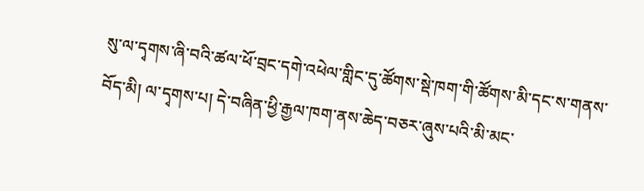སུ་ལ་དྭགས་ཞི་བའི་ཚལ་ཕོ་བྲང་དགེ་འཕེལ་གླིང་དུ་ཚོགས་སྡེ་ཁག་གི་ཚོགས་མི་དང་ས་གནས་བོད་མི། ལ་དྭགས་པ། དེ་བཞིན་ཕྱི་རྒྱལ་ཁག་ནས་ཆེད་བཅར་ཞུས་པའི་མི་མང་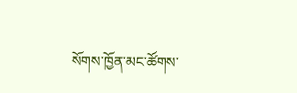སོགས་ཁྱོན་མང་ཚོགས་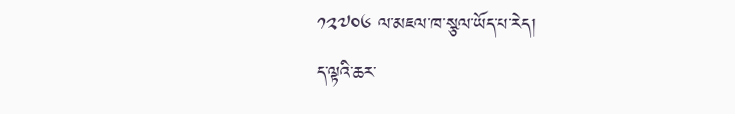༡༢༧༠༦ ལ་མཇལ་ཁ་སྩལ་ཡོད་པ་རེད།
ད་ལྟའི་ཆར་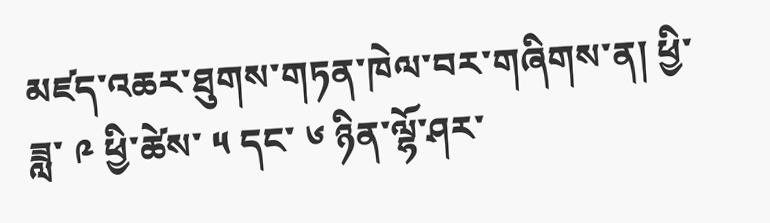མཛད་འཆར་ཐུགས་གཏན་ཁེལ་བར་གཞིགས་ན། ཕྱི་ཟླ་ ༩ ཕྱི་ཚེས་ ༥ དང་ ༦ ཉིན་ལྷོ་ཤར་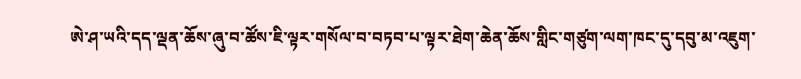ཨེ་ཤ་ཡའི་དད་ལྡན་ཆོས་ཞུ་བ་ཚོས་ཇི་ལྟར་གསོལ་བ་བཏབ་པ་ལྟར་ཐེག་ཆེན་ཆོས་གླིང་གཙུག་ལག་ཁང་དུ་དབུ་མ་འཇུག་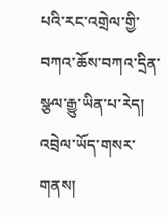པའི་རང་འགྲེལ་གྱི་བཀའ་ཆོས་བཀའ་དྲིན་སྩལ་རྒྱུ་ཡིན་པ་རེད།
འབྲེལ་ཡོད་གསར་གནས།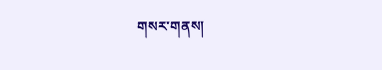གསར་གནས།